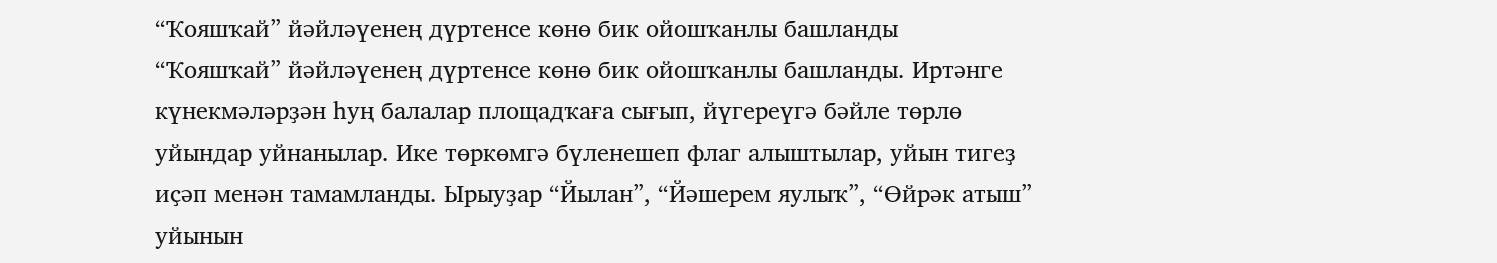“Ҡояшҡай” йәйләүенең дүртенсе көнө бик ойошҡанлы башланды
“Ҡояшҡай” йәйләүенең дүртенсе көнө бик ойошҡанлы башланды. Иртәнге күнекмәләрҙән һуң балалар площадҡаға сығып, йүгереүгә бәйле төрлө уйындар уйнанылар. Ике төркөмгә бүленешеп флаг алыштылар, уйын тигеҙ иҫәп менән тамамланды. Ырыуҙар “Йылан”, “Йәшерем яулыҡ”, “Өйрәк атыш” уйынын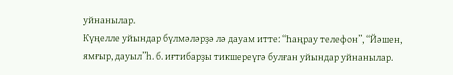уйнанылар.
Күңелле уйындар бүлмәләрҙә лә дауам итте: “Һаңрау телефон”, “Йәшен, ямғыр, дауыл”һ. б. иғтибарҙы тикшереүгә булған уйындар уйнанылар.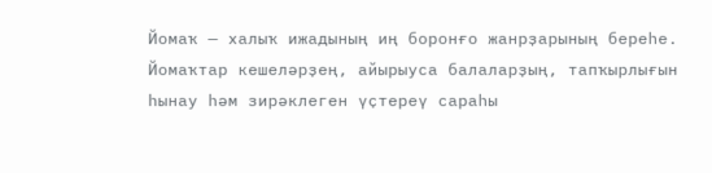Йомаҡ — халыҡ ижадының иң боронғо жанрҙарының береһе. Йомаҡтар кешеләрҙең, айырыуса балаларҙың, тапҡырлығын һынау һәм зирәклеген үҫтереү сараһы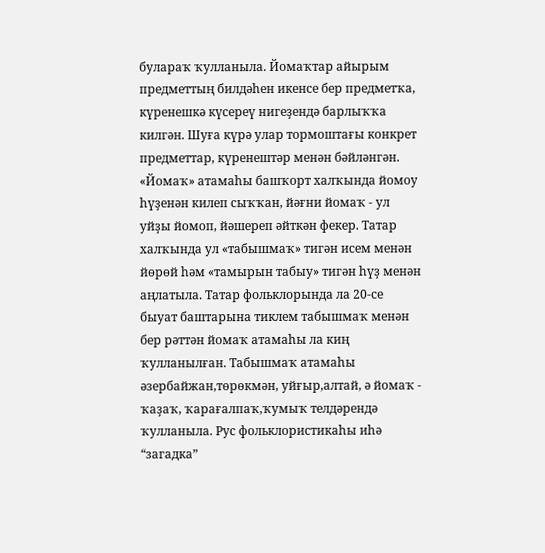булараҡ ҡулланыла. Йомаҡтар айырым предметтың билдәһен икенсе бер предметҡа, күренешкә күсереү нигеҙендә барлыҡҡа килгән. Шуға күрә улар тормоштағы конкрет предметтар, күренештәр менән бәйләнгән. «Йомаҡ» атамаһы башҡорт халҡында йомоу һүҙенән килеп сыҡҡан, йәғни йомаҡ - ул уйҙы йомоп, йәшереп әйткән фекер. Татар халҡында ул «табышмаҡ» тигән исем менән йөрөй һәм «тамырын табыу» тигән һүҙ менән аңлатыла. Татар фольклорында ла 20-се быуат баштарына тиклем табышмаҡ менән бер рәттән йомаҡ атамаһы ла киң ҡулланылған. Табышмаҡ атамаһы әзербайжан,төрөкмән, уйғыр,алтай, ә йомаҡ - ҡаҙаҡ, ҡарағалпаҡ,ҡумыҡ телдәрендә ҡулланыла. Рус фольклористикаһы иһә “загадка”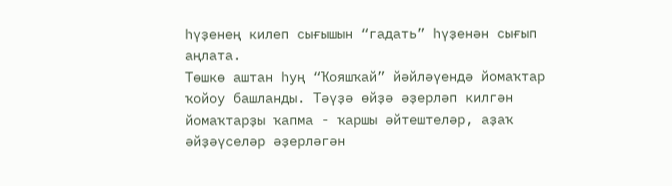һүҙенең килеп сығышын “гадать” һүҙенән сығып аңлата.
Төшкө аштан һуң “Ҡояшҡай” йәйләүендә йомаҡтар ҡойоу башланды. Тәүҙә өйҙә әҙерләп килгән йомаҡтарҙы ҡапма - ҡаршы әйтештеләр, аҙаҡ әйҙәүселәр әҙерләгән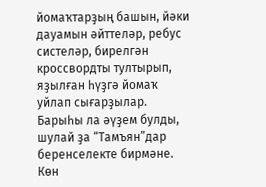йомаҡтарҙың башын, йәки дауамын әйттеләр, ребус систеләр, бирелгән кроссвордты тултырып, яҙылған һүҙгә йомаҡ уйлап сығарҙылар. Барыһы ла әүҙем булды, шулай ҙа “Тамъян”дар беренселекте бирмәне.
Көн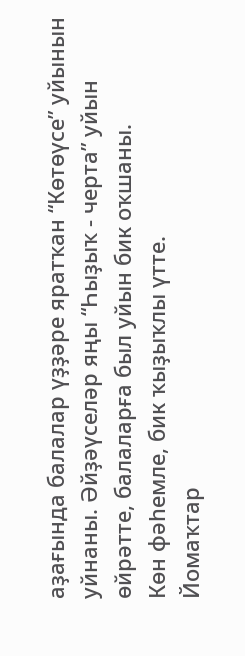аҙағында балалар үҙҙәре яратҡан “Көтөүсе” уйынын уйнаны. Әйҙәүселәр яңы “Һыҙыҡ - черта” уйын өйрәтте, балаларға был уйын бик оҡшаны.
Көн фәһемле, бик ҡыҙыҡлы үтте.
Йомаҡтар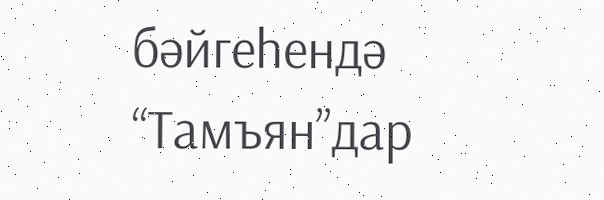бәйгеһендә “Тамъян”дар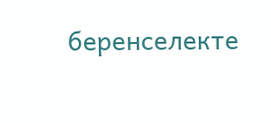беренселекте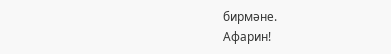бирмәне.
Афарин!